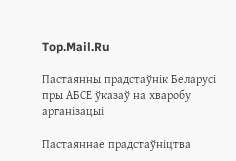Top.Mail.Ru

Пастаянны прадстаўнік Беларусі пры АБСЕ ўказаў на хваробу арганізацыі

Пастаяннае прадстаўніцтва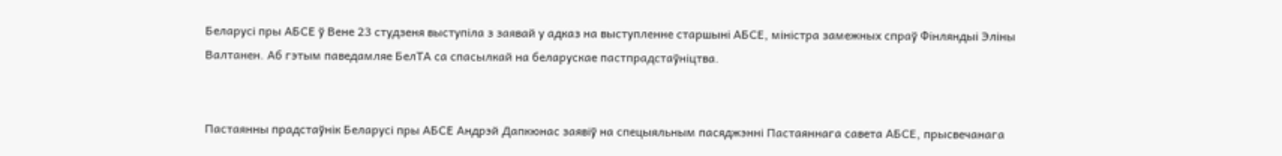Беларусі пры АБСЕ ў Вене 23 студзеня выступіла з заявай у адказ на выступленне старшыні АБСЕ, міністра замежных спраў Фінляндыі Эліны Валтанен. Аб гэтым паведамляе БелТА са спасылкай на беларускае пастпрадстаўніцтва.


Пастаянны прадстаўнік Беларусі пры АБСЕ Андрэй Дапкюнас заявіў на спецыяльным пасяджэнні Пастаяннага савета АБСЕ, прысвечанага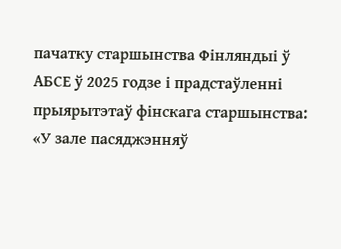пачатку старшынства Фінляндыі ў АБСЕ ў 2025 годзе і прадстаўленні прыярытэтаў фінскага старшынства: «У зале пасяджэнняў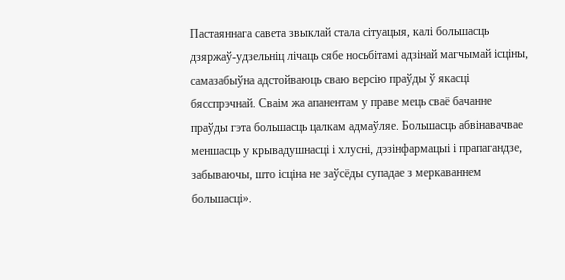Пастаяннага савета звыклай стала сітуацыя, калі большасць дзяржаў-удзельніц лічаць сябе носьбітамі адзінай магчымай ісціны, самазабыўна адстойваюць сваю версію праўды ў якасці бясспрэчнай. Сваім жа апанентам у праве мець сваё бачанне праўды гэта большасць цалкам адмаўляе. Большасць абвінавачвае меншасць у крывадушнасці і хлусні, дэзінфармацыі і прапагандзе, забываючы, што ісціна не заўсёды супадае з меркаваннем большасці».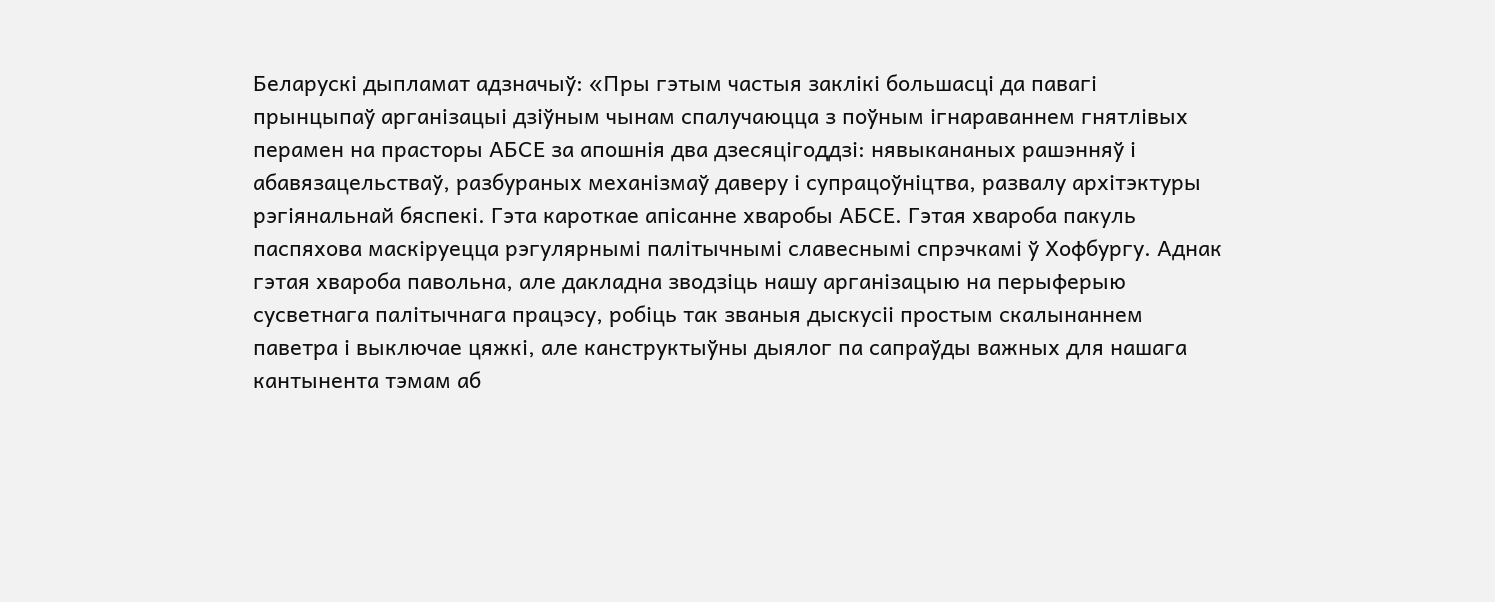Беларускі дыпламат адзначыў: «Пры гэтым частыя заклікі большасці да павагі прынцыпаў арганізацыі дзіўным чынам спалучаюцца з поўным ігнараваннем гнятлівых перамен на прасторы АБСЕ за апошнія два дзесяцігоддзі: нявыкананых рашэнняў і абавязацельстваў, разбураных механізмаў даверу і супрацоўніцтва, развалу архітэктуры рэгіянальнай бяспекі. Гэта кароткае апісанне хваробы АБСЕ. Гэтая хвароба пакуль паспяхова маскіруецца рэгулярнымі палітычнымі славеснымі спрэчкамі ў Хофбургу. Аднак гэтая хвароба павольна, але дакладна зводзіць нашу арганізацыю на перыферыю сусветнага палітычнага працэсу, робіць так званыя дыскусіі простым скалынаннем паветра і выключае цяжкі, але канструктыўны дыялог па сапраўды важных для нашага кантынента тэмам аб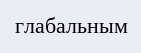глабальным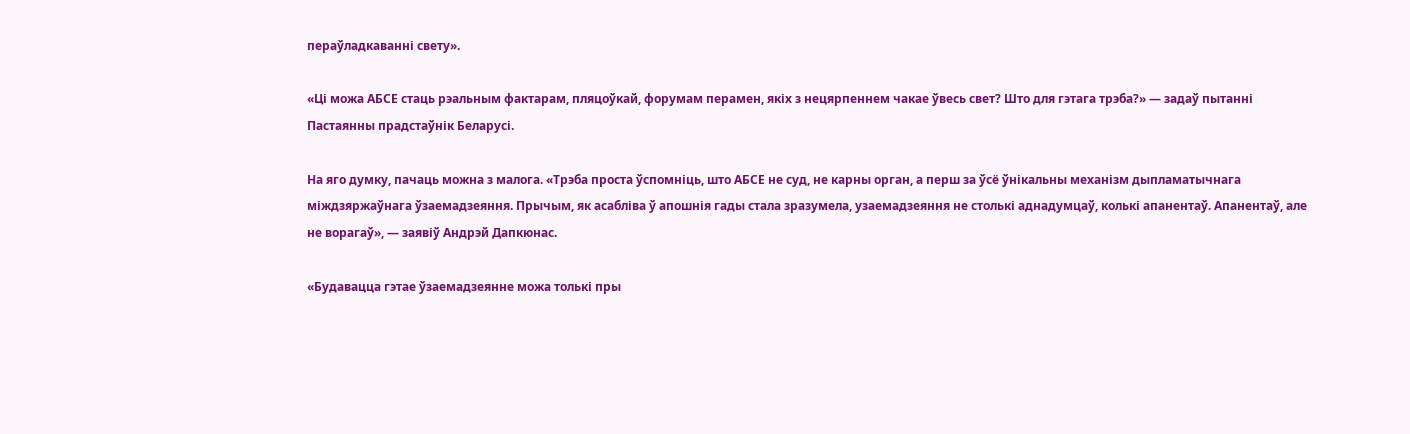пераўладкаванні свету».

«Ці можа АБСЕ стаць рэальным фактарам, пляцоўкай, форумам перамен, якіх з нецярпеннем чакае ўвесь свет? Што для гэтага трэба?» — задаў пытанні Пастаянны прадстаўнік Беларусі.

На яго думку, пачаць можна з малога. «Трэба проста ўспомніць, што АБСЕ не суд, не карны орган, а перш за ўсё ўнікальны механізм дыпламатычнага міждзяржаўнага ўзаемадзеяння. Прычым, як асабліва ў апошнія гады стала зразумела, узаемадзеяння не столькі аднадумцаў, колькі апанентаў. Апанентаў, але не ворагаў», — заявіў Андрэй Дапкюнас.

«Будавацца гэтае ўзаемадзеянне можа толькі пры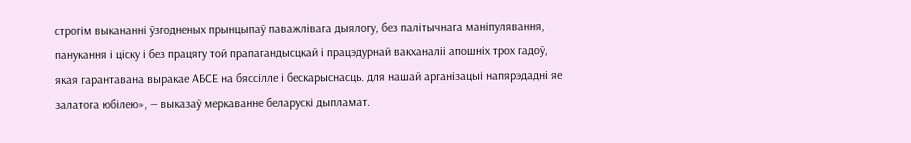строгім выкананні ўзгодненых прынцыпаў паважлівага дыялогу, без палітычнага маніпулявання, панукання і ціску і без працягу той прапагандысцкай і працэдурнай вакханаліі апошніх трох гадоў, якая гарантавана выракае АБСЕ на бяссілле і бескарыснасць. для нашай арганізацыі напярэдадні яе залатога юбілею», — выказаў меркаванне беларускі дыпламат.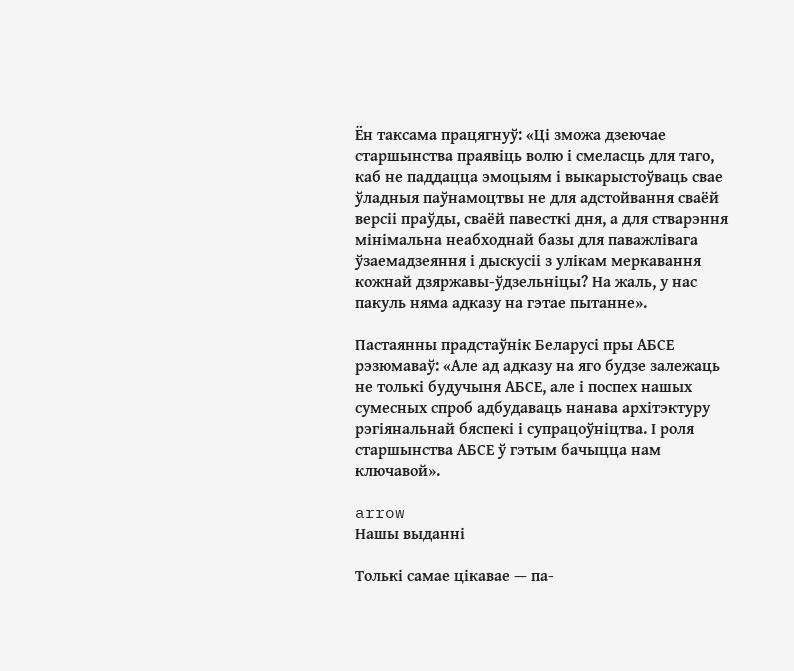Ён таксама працягнуў: «Ці зможа дзеючае старшынства праявіць волю і смеласць для таго, каб не паддацца эмоцыям і выкарыстоўваць свае ўладныя паўнамоцтвы не для адстойвання сваёй версіі праўды, сваёй павесткі дня, а для стварэння мінімальна неабходнай базы для паважлівага ўзаемадзеяння і дыскусіі з улікам меркавання кожнай дзяржавы-ўдзельніцы? На жаль, у нас пакуль няма адказу на гэтае пытанне».

Пастаянны прадстаўнік Беларусі пры АБСЕ рэзюмаваў: «Але ад адказу на яго будзе залежаць не толькі будучыня АБСЕ, але і поспех нашых сумесных спроб адбудаваць нанава архітэктуру рэгіянальнай бяспекі і супрацоўніцтва. І роля старшынства АБСЕ ў гэтым бачыцца нам ключавой».

arrow
Нашы выданні

Толькі самае цікавае — па-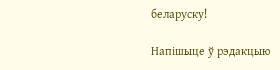беларуску!

Напішыце ў рэдакцыю